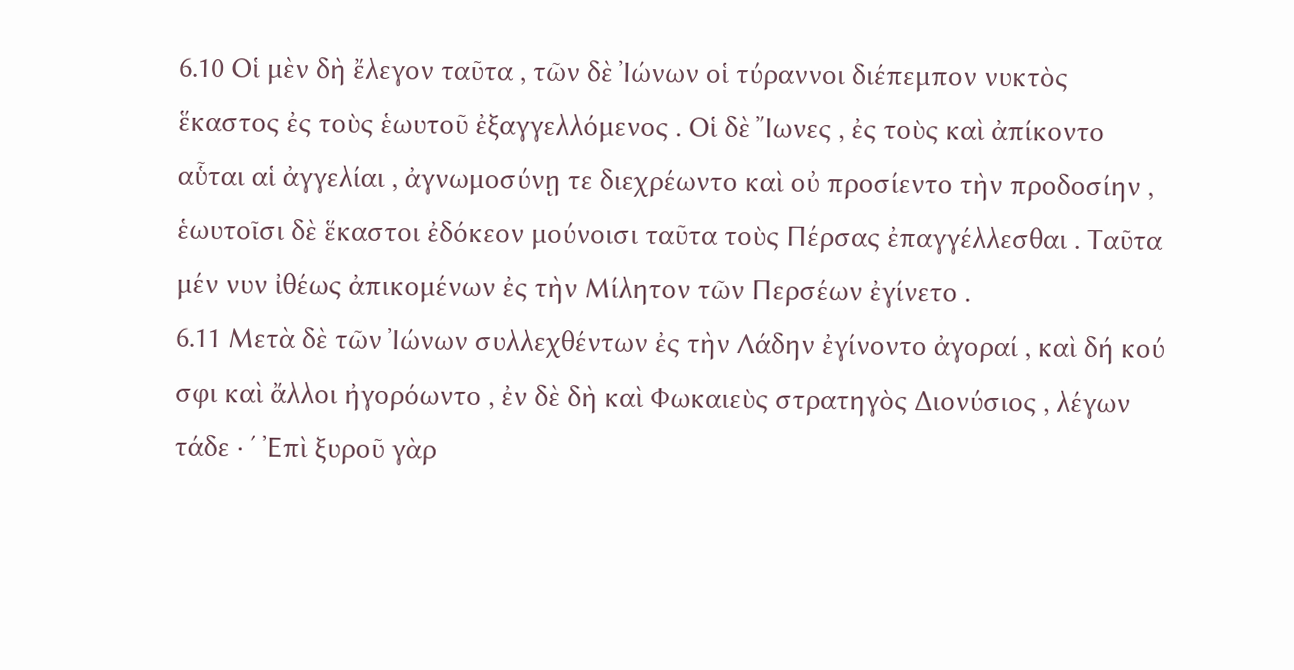6.10 Οἱ μὲν δὴ ἔλεγον ταῦτα , τῶν δὲ Ἰώνων οἱ τύραννοι διέπεμπον νυκτὸς ἕκαστος ἐς τοὺς ἑωυτοῦ ἐξαγγελλόμενος . Οἱ δὲ Ἴωνες , ἐς τοὺς καὶ ἀπίκοντο αὗται αἱ ἀγγελίαι , ἀγνωμοσύνῃ τε διεχρέωντο καὶ οὐ προσίεντο τὴν προδοσίην , ἑωυτοῖσι δὲ ἕκαστοι ἐδόκεον μούνοισι ταῦτα τοὺς Πέρσας ἐπαγγέλλεσθαι . Ταῦτα μέν νυν ἰθέως ἀπικομένων ἐς τὴν Μίλητον τῶν Περσέων ἐγίνετο .
6.11 Μετὰ δὲ τῶν Ἰώνων συλλεχθέντων ἐς τὴν Λάδην ἐγίνοντο ἀγοραί , καὶ δή κού σφι καὶ ἄλλοι ἠγορόωντο , ἐν δὲ δὴ καὶ Φωκαιεὺς στρατηγὸς Διονύσιος , λέγων τάδε · ʹ Ἐπὶ ξυροῦ γὰρ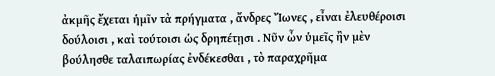ἀκμῆς ἔχεται ἡμῖν τὰ πρήγματα , ἄνδρες Ἴωνες , εἶναι ἐλευθέροισι δούλοισι , καὶ τούτοισι ὡς δρηπέτῃσι . Νῦν ὦν ὑμεῖς ἢν μὲν βούλησθε ταλαιπωρίας ἐνδέκεσθαι , τὸ παραχρῆμα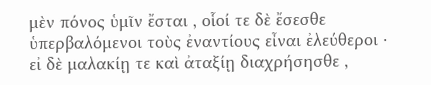μὲν πόνος ὑμῖν ἔσται , οἷοί τε δὲ ἔσεσθε ὑπερβαλόμενοι τοὺς ἐναντίους εἶναι ἐλεύθεροι · εἰ δὲ μαλακίῃ τε καὶ ἀταξίῃ διαχρήσησθε ,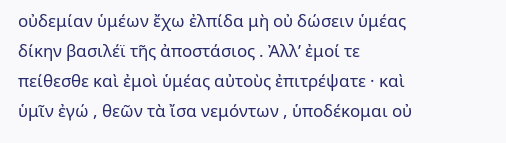οὐδεμίαν ὑμέων ἔχω ἐλπίδα μὴ οὐ δώσειν ὑμέας δίκην βασιλέϊ τῆς ἀποστάσιος . Ἀλλ’ ἐμοί τε πείθεσθε καὶ ἐμοὶ ὑμέας αὐτοὺς ἐπιτρέψατε · καὶ ὑμῖν ἐγώ , θεῶν τὰ ἴσα νεμόντων , ὑποδέκομαι οὐ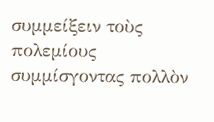συμμείξειν τοὺς πολεμίους συμμίσγοντας πολλὸν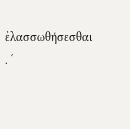ἐλασσωθήσεσθαι . ʹ